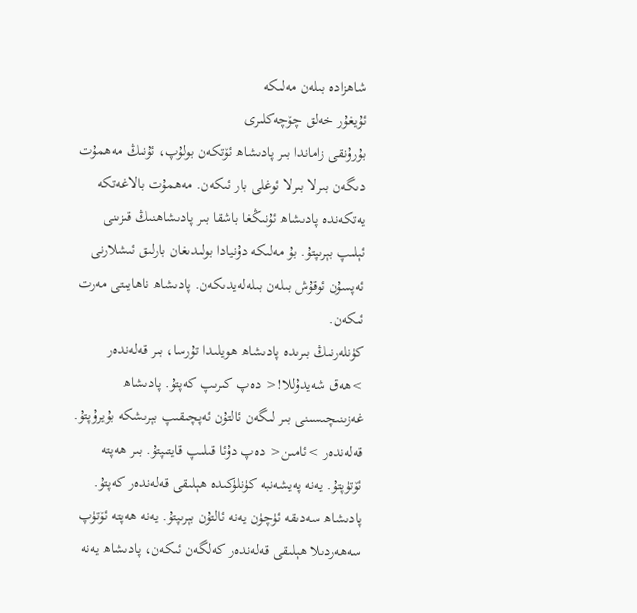شاھزادە بىلەن مەلىكە
ئۇيغۇر خەلق چۆچەكلىرى
بۇرۇنقى زاماندا بىر پادىشاھ ئۆتكەن بولۇپ، ئۇنىڭ مەھمۇت دىگەن بىرلا بىرلا ئوغلى بار ئىكەن. مەھمۇت بالاغەتكە يەتكەندە پادىشاھ ئۇنىڭغا باشقا بىر پادىشاھنىڭ قىزىنى ئېلىپ بېرىپتۇ. بۇ مەلىكە دۇنيادا بولىدىغان بارلىق ئىشلارنى ئەپسۇن ئوقۇش بىلەن بىلەلەيدىكەن. پادىشاھ ناھايىتى مەرت ئىكەن.
كۈنلەرنىڭ بىرىدە پادىشاھ ھويلىدا تۇرسا، بىر قەلەندەر >ھەق شەيدۇللا!< دەپ كىرىپ كەپتۇ. پادىشاھ غەزىنىچىسىنى بىر لىگەن ئالتۇن ئەپچىقىپ بېرىشكە بۇيرۇپتۇ. قەلەندەر >ئامىن< دەپ دۇئا قىلىپ قايتىپتۇ. بىر ھەپتە ئۆتۈپتۇ. يەنە پەيشەنبە كۈنلۈكىدە ھېلىقى قەلەندەر كەپتۇ. پادىشاھ سەدىقە ئۈچۈن يەنە ئالتۇن بېرىپتۇ. يەنە ھەپتە ئۆتۈپ سەھەردىلا ھېلىقى قەلەندەر كەلگەن ئىكەن، پادىشاھ يەنە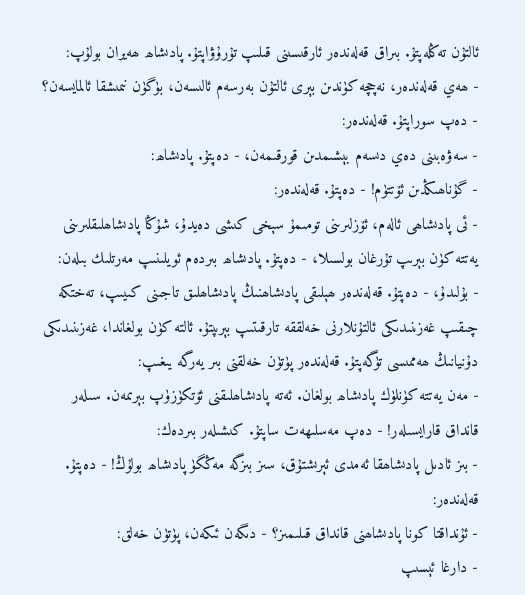ئالتۇن تەڭلەپتۇ. بىراق قەلەندەر ئارقىسىنى قىلىپ تۇرۇۋاپتۇ. پادىشاھ ھەيران بولۇپ:
- ھەي قەلەندەر، نەچچە كۈندىن بېرى ئالتۇن بەرسەم ئالىسەن، بۈگۈن نىمىشقا ئالمايسەن؟ - دەپ سوراپتۇ. قەلەندەر:
- سەۋەبىنى دەي دىسەم بېشىمدىن قورقىمەن، - دەپتۇ. پادىشاھ:
- گۇناھىڭدىن ئۆتتۈم! - دەپتۇ. قەلەندەر:
- ئى پادىشاھى ئالەم، ئۆزلىرىنى تومىمۇ سېخى كىشى دەيدۇ، شۇڭا پادىشاھلىقلىرىنى يەتتە كۈن بېرىپ تۇرغان بولسىلا، - دەپتۇ. پادىشاھ بىردەم ئويلىنىپ مەرتلىك بىلەن:
- بۇلىدۇ، - دەپتۇ. قەلەندەر ھېلىقى پادىشاھنىڭ پادىشاھلىق تاجىنى كىيىپ، تەختكە چىقىپ غەزىنىدىكى ئالتۇنلارنى خەلققە تارقىتىپ بېرىپتۇ. ئالتە كۈن بولغاندا، غەزىنىدىكى دۇنيانىڭ ھەممىسى تۈگەپتۇ. قەلەندەر پۈتۈن خەلقنى بىر يەرگە يىغىپ:
- مەن يەتتە كۈنلۈك پادىشاھ بولغان. ئەتە پادىشاھلىقنى ئۆتكۈزۈپ بېرىمەن. سىلەر قانداق قارايسىلەر! - دەپ مەسلىھەت ساپتۇ. كىشىلەر بىردەك:
- بىز ئادىل پادىشاھقا ئەمدى ئېرىشتۇق، سىز بىزگە مەڭگۈ پادىشاھ بولۇڭ! - دەپتۇ. قەلەندەر:
- ئۇنداقتا كونا پادىشاھنى قانداق قىلىمىز؟ - دىگەن ئىكەن، پۈتۈن خەلق:
- دارغا ئېسىپ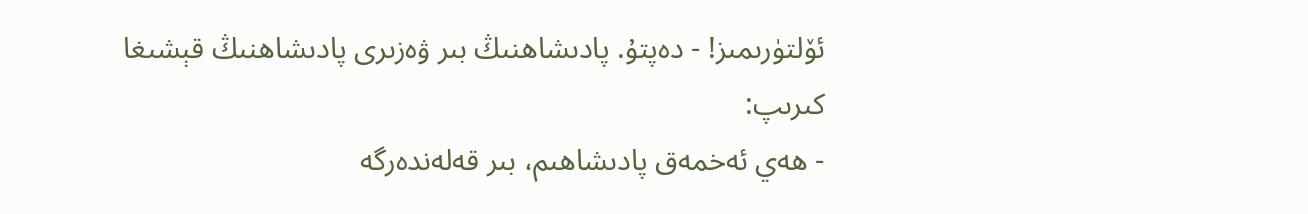ئۆلتۈرىمىز! - دەپتۇ. پادىشاھنىڭ بىر ۋەزىرى پادىشاھنىڭ قېشىغا كىرىپ:
- ھەي ئەخمەق پادىشاھىم، بىر قەلەندەرگە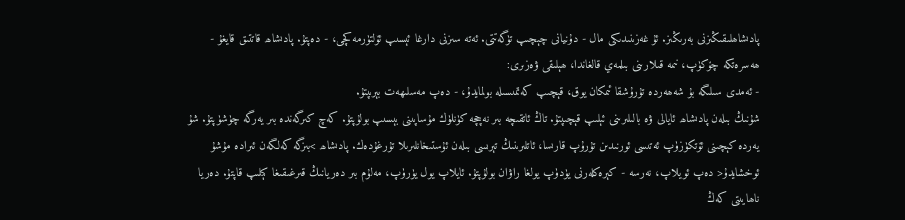پادىشاھلىقىڭىزنى بەرىڭىز. ئۇ غەزىنىدىكى مال - دۇنيانى چېچىپ تۈگەتتى. ئەتە سىزنى دارغا ئېسىپ ئۆلتۈرمەكچى، - دەپتۇ. پادىشاھ قاتتىق قايغۇ - ھەسرەتكە چۆكۈپ، نىمە قىلارىنى بىلمەي قالغاندا، ھېلىقى ۋەزىرى:
- ئەمدى سىلىگە بۇ شەھەردە تۇرۇشقا ئىمكان يوق، قېچىپ كەتمىسىلە بولمايدۇ، - دەپ مەسلىھەت بېرىپتۇ.
شۇنىڭ بىلەن پادىشاھ ئايالى ۋە بالىلىرىنى ئېلىپ قېچىپتۇ. تاڭ ئاتقىچە بىر نەچچە كۈنلۈك مۇساپىنى بېسىپ بولۇپتۇ. كەچ كىرگەندە بىر يەرگە چۈشۈپتۇ. شۇ يەردە كېچىنى ئۆتكۈزۈپ ئەتىسى ئورنىدىن تۇرۇپ قارىسا، ئاتلىرىنىڭ تېرىسى بىلەن ئۇستىخانلىرىلا تۇرغۇدەك. پادىشاھ >بىزگە كەلگەن ئىرادە مۇشۇ ئوخشايدۇ< دەپ ئويلاپ، نەرسە - كېرەكلەرنى يۈدۈپ يولغا راۋان بولۇپتۇ. ئايلاپ يول يۈرۈپ، مەلۇم بىر دەريانىڭ قىرغىقىغا كېلىپ قاپتۇ. دەريا ناھايىتى كەڭ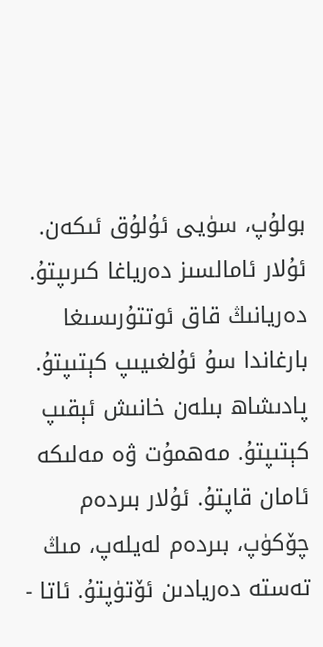بولۇپ، سۈيى ئۇلۇق ئىكەن. ئۇلار ئامالسىز دەرياغا كىرىپتۇ. دەريانىڭ قاق ئوتتۇرىسىغا بارغاندا سۇ ئۇلغىيىپ كېتىپتۇ. پادىشاھ بىلەن خانىش ئېقىپ كېتىپتۇ. مەھمۇت ۋە مەلىكە ئامان قاپتۇ. ئۇلار بىردەم چۆكۈپ، بىردەم لەيلەپ، مىڭ تەستە دەريادىن ئۆتۈپتۇ. ئاتا -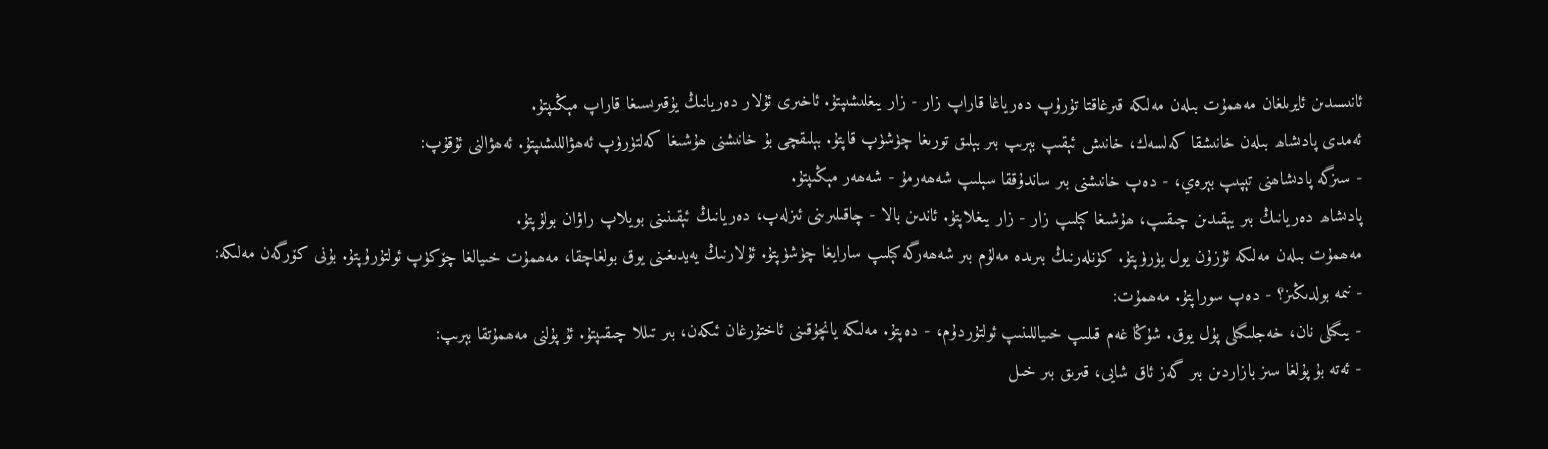ئانىسىدىن ئايرىلغان مەھمۇت بىلەن مەلىكە قىرغاقتا تۇرۇپ دەرياغا قاراپ زار - زار يىغلىشىپتۇ. ئاخىرى ئۇلار دەريانىڭ يۇقىرىسىغا قاراپ مېڭىپتۇ.
ئەمدى پادىشاھ بىلەن خانىشقا كەلسەك، خانىش ئېقىپ بېرىپ بىر بېلىق تورىغا چۈشۈپ قاپتۇ. بېلىقچى بۇ خانىشنى ھۇشىغا كەلتۈرۈپ ئەھۋاللىشىپتۇ. ئەھۋالنى ئۇقۇپ:
- سىزگە پادىشاھنى تېپىپ بېرەي، - دەپ خانىشنى بىر ساندۇققا سېلىپ شەھەرمۇ - شەھەر مېڭىپتۇ.
پادىشاھ دەريانىڭ بىر يېقىدىن چىقىپ، ھۇشىغا كېلىپ زار - زار يىغلاپتۇ. ئاندىن بالا - چاقىلىرىنى ئىزلەپ، دەريانىڭ ئېقىنىنى بويلاپ راۋان بولۇپتۇ.
مەھمۇت بىلەن مەلىكە ئۇزۇن يول يۈرۈپتۇ. كۈنلەرنىڭ بىرىدە مەلۇم بىر شەھەرگە كېلىپ سارايغا چۈشۈپتۇ. ئۇلارنىڭ يەيدىغىنى يوق بولغاچقا، مەھمۇت خىيالغا چۆكۈپ ئولتۇرۇپتۇ. بۇنى كۆرگەن مەلىكە:
- نىمە بولدىڭىز؟ - دەپ سوراپتۇ. مەھمۇت:
- يىگىلى نان، خەجلىگىلى پۇل يوق. شۇڭا غەم قىلىپ خىياللىنىپ ئولتۇردۇم، - دەپتۇ. مەلىكە يانچۇقىنى ئاختۇرغان ئىكەن، بىر تىللا چىقىپتۇ. ئۇ پۇلنى مەھمۇتقا بېرىپ:
- ئەتە بۇ پۇلغا سىز بازاردىن بىر گەز ئاق شايى، قىرىق بىر خىل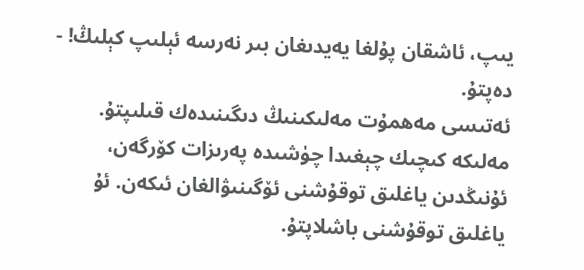يىپ، ئاشقان پۇلغا يەيدىغان بىر نەرسە ئېلىپ كېلىڭ! - دەپتۇ.
ئەتىسى مەھمۇت مەلىكىنىڭ دىگىنىدەك قىلىپتۇ. مەلىكە كىچىك چېغىدا چۈشىدە پەرىزات كۆرگەن، ئۇنىڭدىن ياغلىق توقۇشنى ئۆگىنىۋالغان ئىكەن. ئۇ ياغلىق توقۇشنى باشلاپتۇ.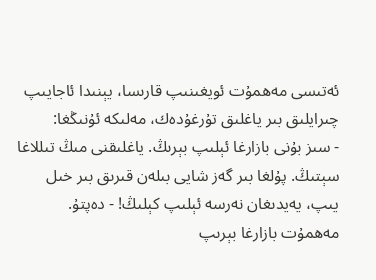ئەتىسى مەھمۇت ئويغىنىپ قارىسا، يېنىدا ئاجايىپ چىرايلىق بىر ياغلىق تۇرغۇدەك، مەلىكە ئۇنىڭغا:
- سىز بۇنى بازارغا ئېلىپ بېرىڭ. ياغلىقنى مىڭ تىللاغا سېتىڭ. پۇلغا بىر گەز شايى بىلەن قىرىق بىر خىل يىپ، يەيدىغان نەرسە ئېلىپ كېلىڭ! - دەپتۇ. مەھمۇت بازارغا بېرىپ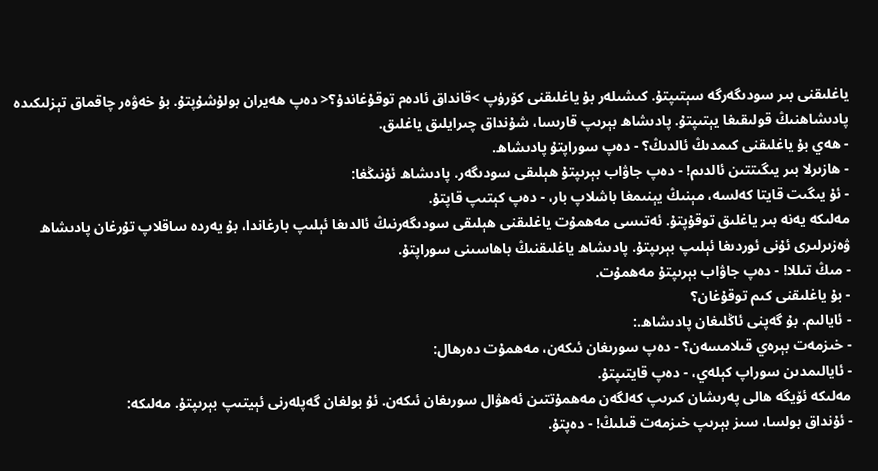ياغلىقنى بىر سودىگەرگە سېتىپتۇ. كىشىلەر بۇ ياغلىقنى كۆرۈپ >قانداق ئادەم توقۇغاندۇ؟< دەپ ھەيران بولۇشۇپتۇ. بۇ خەۋەر چاقماق تېزلىكىدە پادىشاھنىڭ قولىقىغا يېتىپتۇ. پادىشاھ بېرىپ قارىسا، شۇنداق چىرايلىق ياغلىق.
- ھەي بۇ ياغلىقنى كىمدىڭ ئالدىڭ؟ - دەپ سوراپتۇ پادىشاھ.
- ھازىرلا بىر يىگىتتىن ئالدىم! - دەپ جاۋاب بېرىپتۇ ھېلىقى سودىگەر. پادىشاھ ئۇنىڭغا:
- ئۇ يىگىت قايتا كەلسە، مېنىڭ يېنىمغا باشلاپ بار، - دەپ كېتىپ قاپتۇ.
مەلىكە يەنە بىر ياغلىق توقۇپتۇ. ئەتىسى مەھمۇت ياغلىقنى ھېلىقى سودىگەرنىڭ ئالدىغا ئېلىپ بارغاندا، بۇ يەردە ساقلاپ تۇرغان پادىشاھ ۋەزىرلىرى ئۇنى ئوردىغا ئېلىپ بېرىپتۇ. پادىشاھ ياغلىقنىڭ باھاسىنى سوراپتۇ.
- مىڭ تىللا! - دەپ جاۋاب بېرىپتۇ مەھمۇت.
- بۇ ياغلىقنى كىم توقۇغان؟
- ئايالىم. بۇ گەپنى ئاڭلىغان پادىشاھ.:
- خىزمەت بېرەي قىلامسەن؟ - دەپ سورىغان ئىكەن، مەھمۇت دەرھال:
- ئايالىمدىن سوراپ كېلەي، - دەپ قايتىپتۇ.
مەلىكە ئۆيگە ھالى پەرىشان كىرىپ كەلگەن مەھمۇتتىن ئەھۋال سورىغان ئىكەن. ئۇ بولغان گەپلەرنى ئېيتىپ بېرىپتۇ. مەلىكە:
- ئۇنداق بولسا، سىز بېرىپ خىزمەت قىلىڭ! - دەپتۇ.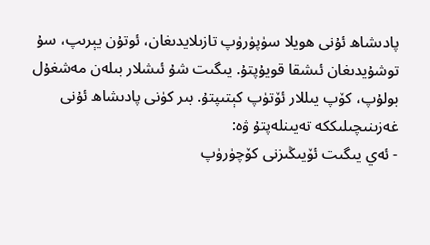پادىشاھ ئۇنى ھويلا سۈپۈرۈپ تازىلايدىغان، ئوتۇن يېرىپ، سۇ توشۇيدىغان ئىشقا قويۇپتۇ. يىگىت شۇ ئىشلار بىلەن مەشغۇل بولۇپ، كۆپ يىللار ئۆتۈپ كېتىپتۇ. بىر كۈنى پادىشاھ ئۇنى غەزىنىچىلىككە تەيىنلەپتۇ ۋە:
- ئەي يىگىت ئۆيىڭىزنى كۆچۈرۈپ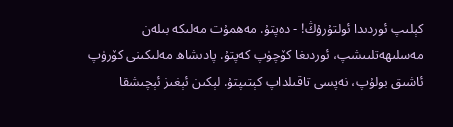كېلىپ ئوردىدا ئولتۇرۇڭ! - دەپتۇ. مەھمۇت مەلىكە بىلەن مەسلىھەتلىىشپ، ئوردىغا كۆچۈپ كەپتۇ. پادىشاھ مەلىكىنى كۆرۈپ ئاشىق بولۇپ، نەپسى تاقىلداپ كېتىپتۇ. لېكىن ئېغىز ئېچىشقا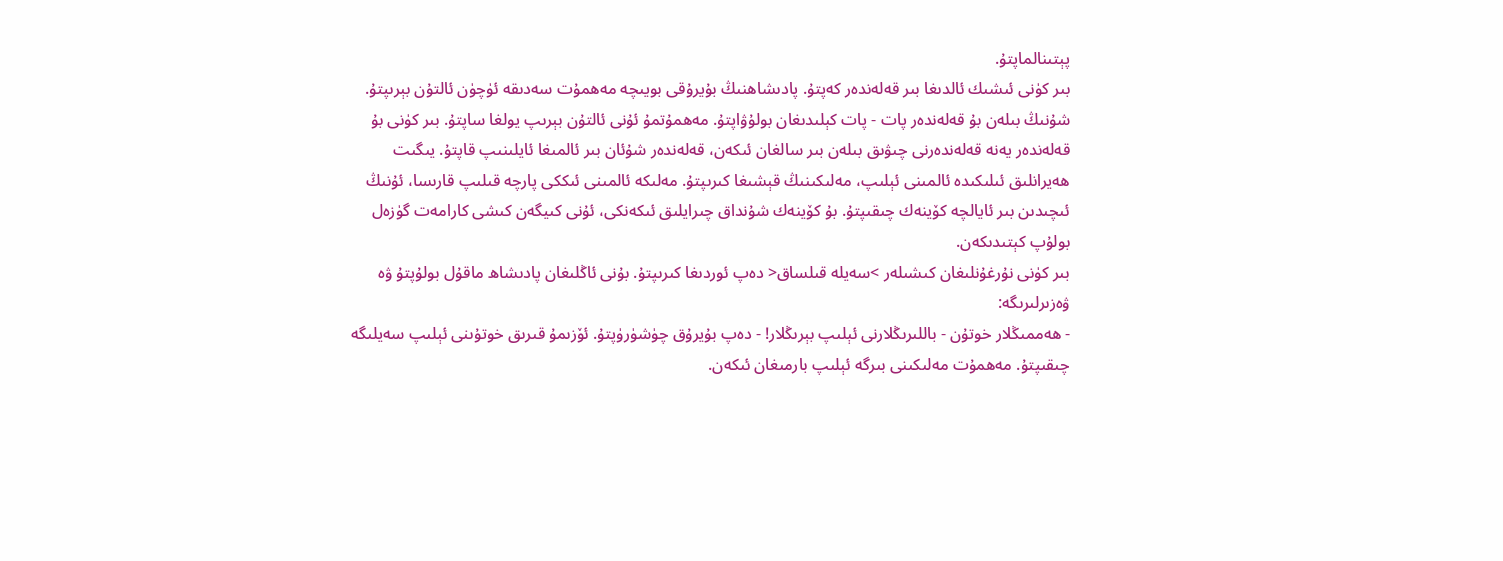پېتىنالماپتۇ.
بىر كۈنى ئىشىك ئالدىغا بىر قەلەندەر كەپتۇ. پادىشاھنىڭ بۇيرۇقى بويىچە مەھمۇت سەدىقە ئۈچۈن ئالتۇن بېرىپتۇ. شۇنىڭ بىلەن بۇ قەلەندەر پات - پات كېلىدىغان بولۇۋاپتۇ. مەھمۇتمۇ ئۇنى ئالتۇن بېرىپ يولغا ساپتۇ. بىر كۈنى بۇ قەلەندەر يەنە قەلەندەرنى چىۋىق بىلەن بىر سالغان ئىكەن، قەلەندەر شۇئان بىر ئالمىغا ئايلىنىپ قاپتۇ. يىگىت ھەيرانلىق ئىلىكىدە ئالمىنى ئېلىپ، مەلىكىنىڭ قېشىغا كىرىپتۇ. مەلىكە ئالمىنى ئىككى پارچە قىلىپ قارىسا، ئۇنىڭ ئىچىدىن بىر ئايالچە كۆينەك چىقىپتۇ. بۇ كۆينەك شۇنداق چىرايلىق ئىكەنكى، ئۇنى كىيگەن كىشى كارامەت گۈزەل بولۇپ كېتىدىكەن.
بىر كۈنى نۇرغۇنلىغان كىشىلەر >سەيلە قىلساق< دەپ ئوردىغا كىرىپتۇ. بۇنى ئاڭلىغان پادىشاھ ماقۇل بولۇپتۇ ۋە ۋەزىرلىرىگە:
- ھەممىڭلار خوتۇن - باللىرىڭلارنى ئېلىپ بېرىڭلار! - دەپ بۇيرۇق چۈشۈرۈپتۇ. ئۆزىمۇ قىرىق خوتۇىنى ئېلىپ سەيلىگە چىقىپتۇ. مەھمۇت مەلىكىنى بىرگە ئېلىپ بارمىغان ئىكەن.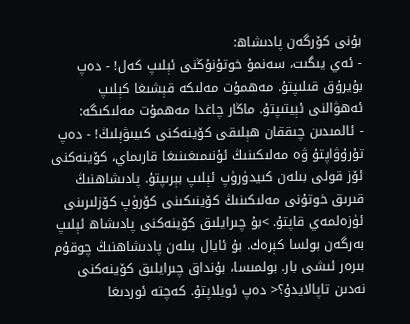بۇنى كۆرگەن پادىشاھ:
- ئەي يىگىت، سەنمۇ خوتۇنۇڭنى ئېلىپ كەل! - دەپ بۇيرۇق قىلىپتۇ. مەھمۇت مەلىكە قېشىغا كېلىپ ئەھۋالنى ئېيتىپتۇ. ماڭار چاغدا مەھمۇت مەلىكىگە:
- ئالمىدىن چىققان ھېلىقى كۆينەكنى كىيىۋېلىڭ! - دەپ تۇرۇۋاپتۇ ۋە مەلىكىنىڭ ئۇنىمىغىنىغا قارىماي، كۆينەكنى ئۆز قولى بىلەن كىيدۈرۈپ ئېلىپ بېرىپتۇ. پادىشاھنىڭ قىرىق خوتۇنى مەلىكىنىڭ كۆينىكىنى كۆرۈپ كۆزلىرىنى ئۈزەلمەي قاپتۇ. >بۇ چىرايلىق كۆينەكنى پادىشاھ ئېلىپ بەرگەن بولسا كېرەك. بۇ ئايال بىلەن پادىشاھنىڭ چوقۇم بىرەر ئىشى بار. بولمىسا، بۇنداق چىرايلىق كۆينەكنى نەدىن تاپالايدۇ؟< دەپ ئويلاپتۇ. كەچتە ئوردىغا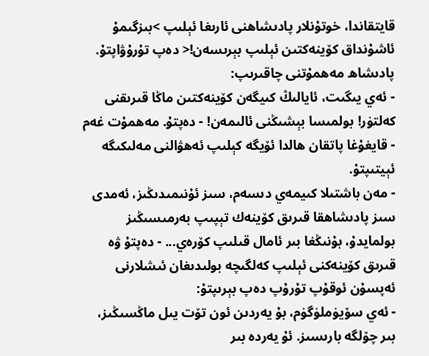قايتقاندا، خوتۇنلار پادىشاھنى ئارىغا ئېلىپ >بىزگىمۇ ئاشۇنداق كۆينەكتىن ئېلىپ بېرىسەن!< دەپ تۇرۇۋاپتۇ. پادىشاھ مەھمۇتنى چاقىرىپ:
- ئەي يىگىت، ئايالىڭ كىيگەن كۆينەكتىن ماڭا قىرىقنى كەلتۈر! بولمىسا بېشىڭنى ئالىمەن! - دەپتۇ. مەھمۇت غەم - قايغۇغا پاتقان ھالدا ئۆيگە كېلىپ ئەھۋالنى مەلىكىگە ئېيتىپتۇ.
- مەن باشتىلا كىيمەي دىسەم، سىز ئۇنىمىدىڭىز، ئەمدى سىز پادىشاھقا قىرىق كۆينەك تېپىپ بەرمىسىڭىز بولمايدۇ، بۇنىڭغا بىر ئامال قىلىپ كۆرەي... - دەپتۇ ۋە قىرىق كۆينەكنى ئېلىپ كەلگىچە بولىدىغان ئىشلارنى ئەپسۇن ئوقۇپ تۇرۇپ دەپ بېرىپتۇ:
- ئەي سۆيۈملۈگۈم، بۇ يەردىن ئون تۆت يىل ماڭسىڭىز، بىر چۆلگە بارىسىز. ئۇ يەردە بىر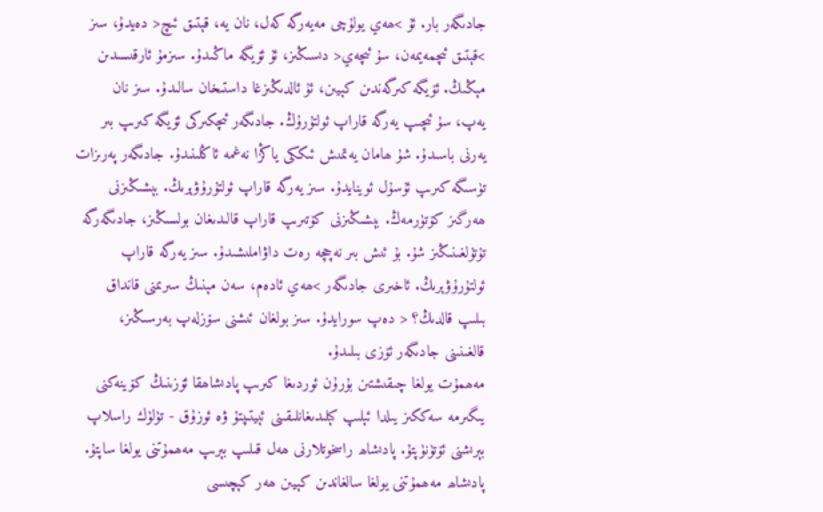جادىگەر بار. ئۇ >ھەي يولۇچى مەيەرگە كەل، نان يە، قېتىق ئىچ< دەيدۇ، سىز >قېتىق ئىچمەيمەن، سۇ ئىچەي< دىسىڭىز، ئۇ ئۆيگە ماڭىدۇ. سىزمۇ ئارقىسىدىن مېڭىڭ. ئۆيگە كىرگەندىن كېيىن، ئۇ ئالدىڭىزغا داستىخان سالىدۇ. سىز نان يەپ، سۇ ئىچىپ يەرگە قاراپ ئولتۇرۇڭ. جادىگەر ئىچكىركى ئۆيگە كىرىپ بىر يەرنى باسىدۇ. شۇ ھامان يەتمىش ئىككى ياڭزا نەغمە ئاڭلىنىدۇ. جادىگەر پەرىزات تۈسىگە كىرىپ ئۇسۇل ئوينايدۇ. سىز يەرگە قاراپ ئولتۇرۇۋېرىڭ. بېشىڭىزنى ھەرگىز كۆتۈرمەڭ. بېشىڭىزنى كۆتىرىپ قاراپ قالىدىغان بولسىڭىز، جادىگەرگە تۇتۇلغىنىڭىز شۇ. بۇ ئىش بىر نەچچە رەت داۋاملىشىدۇ. سىز يەرگە قاراپ ئولتۇرۇۋېرىڭ. ئاخىرى جادىگەر >ھەي ئادەم، سەن مېنىڭ سىرىمنى قانداق بىلىپ قالدىڭ؟ < دەپ سورايدۇ. سىز بولغان ئىشنى سۆزلەپ بەرسىڭىز، قالغىنىنى جادىگەر ئۆزى بىلىدۇ.
مەھمۇت يولغا چىقىشتىن بۇرۇن ئوردىغا كىرىپ پادىشاھقا ئۆزىنىڭ كۆينەكنى يىگىرمە سەككىز يىلدا ئېلىپ كېلىدىغانلىقىنى ئېيتىپتۇ ۋە ئوزۇق - تۈلۈك راسلاپ بېرىشنى ئۆتۈنۈپتۇ. پادىشاھ راسخوتلارنى ھەل قىلىپ بېرىپ مەھمۇتنى يولغا ساپتۇ.
پادىشاھ مەھمۇتنى يولغا سالغاندىن كېيىن ھەر كېچىسى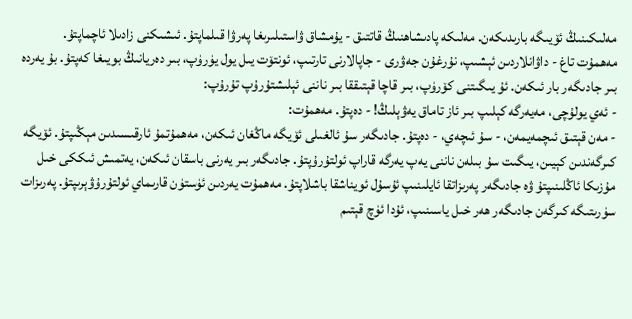مەلىكىنىڭ ئۆيىگە بارىدىكەن. مەلىكە پادىشاھنىڭ قاتتىق - يۇمشاق ۋاستىلىرىغا پەرۋا قىلماپتۇ. ئىشىكنى زادىلا ئاچماپتۇ.
مەھمۇت تاغ - داۋانلاردىن ئېشىپ، نۇرغۇن جەۋرى - جاپالارنى تارتىپ، ئونتۆت يىل يول يۈرۈپ، بىر دەريانىڭ بويىغا كەپتۇ. بۇ يەردە بىر جادىگەر بار ئىكەن. ئۇ يىگىتنى كۆرۈپ، بىر قاچا قېتىققا بىر ناننى ئېلىشتۇرۇپ تۇرۇپ:
- ئەي يولۇچى، مەيەرگە كېلىپ بىر ئاز تاماق يەۋېلىڭ! - دەپتۇ. مەھمۇت:
- مەن قېتىق ئىچمەيمەن، - سۇ ئىچەي، - دەپتۇ. جادىگەر سۇ ئالغىلى ئۆيگە ماڭغان ئىكەن، مەھمۇتمۇ ئارقىسىدىن مېڭىپتۇ. ئۆيگە كىرگەندىن كېيىن، يىگىت سۇ بىلەن ناننى يەپ يەرگە قاراپ ئولتۇرۇپتۇ. جادىگەر بىر يەرنى باسقان ئىكەن، يەتمىش ئىككى خىل مۇزىكا ئاڭلىنىپتۇ ۋە جادىگەر پەرىزاتقا ئايلىنىپ ئۇسۇل ئويناشقا باشلاپتۇ. مەھمۇت يەردىن ئۈستۈن قارىماي ئولتۇرۇۋېرىپتۇ. پەرىزات سۈرىتىگە كىرگەن جادىگەر ھەر خىل ياسىنىپ، ئۇدا ئۈچ قېتىم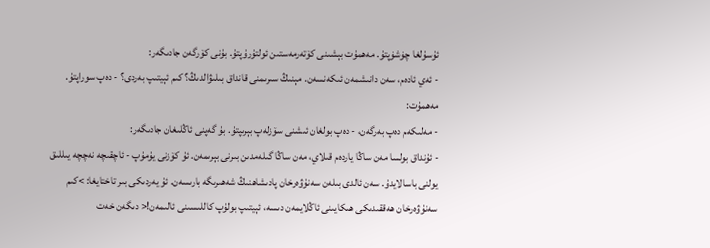ئۇسۇلغا چۈشۈپتۇ. مەھمۇت بېشىنى كۆتەرمەستىن ئولتۇرۇپتۇ. بۇنى كۆرگەن جادىگەر:
- ئەي ئادەم، سەن دانىشمەن ئىكەنسەن. مېنىڭ سىرىمنى قانداق بىلىۋالدىڭ؟ كىم ئېيتىپ بەردى؟ - دەپ سوراپتۇ. مەھمۇت:
- مەلىكەم دەپ بەرگەن، - دەپ بولغان ئىشنى سۆزلەپ بېرىپتۇ. بۇ گەپنى ئاڭلىغان جادىگەر:
- ئۇنداق بولسا مەن ساڭا ياردەم قىلاي، مەن ساڭا گىلەمدىن بىرنى بېرىمەن. ئۇ كۆزنى يۇمۇپ - ئاچقىچە نەچچە يىللىق يولنى باسالايدۇ. سەن ئالدى بىلەن سەنۇۋەرخان پادىشاھنىڭ شەھىرىگە بارىسەن. ئۇ يەردىكى بىر تاختايغا: >كىم سەنۇۋەرخان ھەققىدىكى ھىكايىنى ئاڭلايمەن دىسە، ئېيتىپ بولۇپ كاللىسىنى ئالىمەن!< دىگەن خەت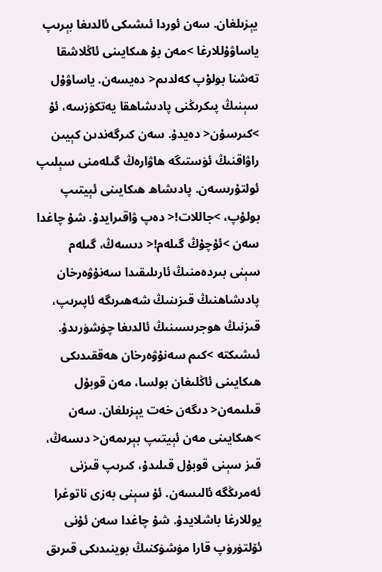يېزىلغان. سەن ئوردا ئىشىكى ئالدىغا بېرىپ ياساۋۇللارغا >مەن بۇ ھىكايىنى ئاڭلاشقا تەشنا بولۇپ كەلدىم< دەيسەن. ياساۋۇل سېنىڭ پىكرىڭنى پادىشاھقا يەتكۈزسە، ئۇ >كىرسۇن< دەيدۇ. سەن كىرگەندىن كېيىن راۋاقنىڭ ئۈستىگە ھاۋارەڭ گىلەمنى سېلىپ ئولتۇرىسەن. پادىشاھ ھىكايىنى ئېيتىپ بولۇپ، >جاللات!< دەپ ۋاقىرايدۇ. شۇ چاغدا سەن >ئۇچۇڭ گىلەم!< دىسەڭ، گىلەم سېنى بىردەمنىڭ ئارىلىقىدا سەنۇۋەرخان پادىشاھنىڭ قىزىنىڭ شەھىرىگە ئاپىرىپ، قىزنىڭ ھوجرىسىنىڭ ئالدىغا چۈشۈرىدۇ. ئىشىكتە >كىم سەنۇۋەرخان ھەققىدىكى ھىكايىنى ئاڭلىغان بولسا، مەن قوبۇل قىلىمەن< دىگەن خەت يېزىلغان. سەن >ھىكايىنى مەن ئېيتىپ بېرىمەن< دىسەڭ، قىز سېنى قوبۇل قىلىدۇ، كىرىپ قىزنى ئەمرىڭگە ئالىسەن. ئۇ سېنى بەزى ناتوغرا يوللارغا باشلايدۇ. شۇ چاغدا سەن ئۇنى ئۆلتۈرۈپ قارا مۈشۈكنىڭ بوينىدىكى قىرىق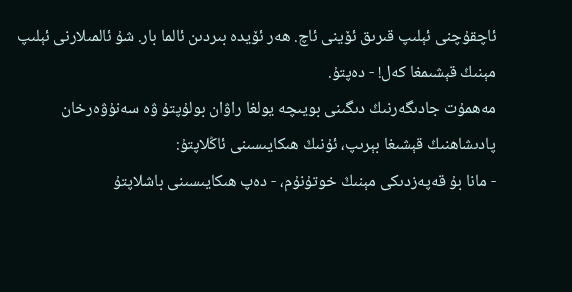ئاچقۇچنى ئېلىپ قىرىق ئۆينى ئاچ. ھەر ئۆيدە بىردىن ئالما بار. شۇ ئالمىلارنى ئېلىپ مېنىڭ قېشىمغا كەل! - دەپتۇ.
مەھمۇت جادىگەرنىڭ دىگىنى بويىچە يولغا راۋان بولۇپتۇ ۋە سەنۇۋەرخان پادىشاھنىڭ قېشىغا بېرىپ، ئۇنىڭ ھىكايىسىنى ئاڭلاپتۇ:
- مانا بۇ قەپەزدىكى مېنىڭ خوتۇنۇم، - دەپ ھىكايىسىنى باشلاپتۇ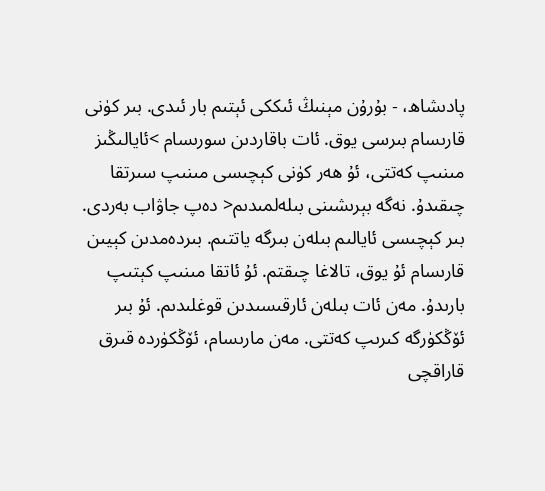پادىشاھ، - بۇرۇن مېنىڭ ئىككى ئېتىم بار ئىدى. بىر كۈنى قارىسام بىرسى يوق. ئات باقاردىن سورىسام >ئايالىڭىز مىنىپ كەتتى، ئۇ ھەر كۈنى كېچىسى مىنىپ سىرتقا چىقىدۇ. نەگە بېرىشىنى بىلەلمىدىم< دەپ جاۋاب بەردى. بىر كېچىسى ئايالىم بىلەن بىرگە ياتتىم. بىردەمدىن كېيىن قارىسام ئۇ يوق، تالاغا چىقتم. ئۇ ئاتقا مىنىپ كېتىپ بارىدۇ. مەن ئات بىلەن ئارقىسىدىن قوغلىدىم. ئۇ بىر ئۆڭكۈرگە كىرىپ كەتتى. مەن مارىسام، ئۆڭكۈردە قىرق قاراقچى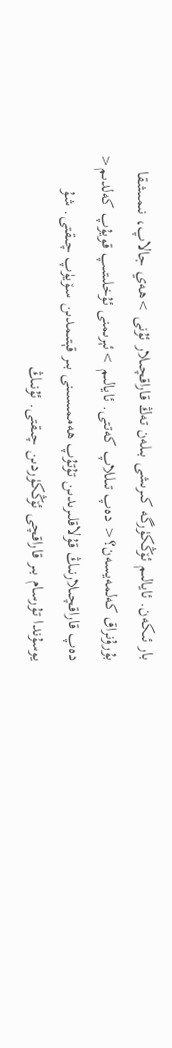بار ئىكەن. ئايالىم ئۆڭكۈرگە كىرىشى بىلەن تەڭ قاراقچىلار ئۇنى >ھەي جالاپ، نىمىشقا بۇرۇنراق كەلمەيسەن؟< دەپ تىللاپ كەتتى. ئايالىم >ئېرىمنى ئۇخلىتىپ قويۇپ كەلدىم< دەپ قاراقچىلارنىڭ قۇلاقلىرىدىن تۇتۇپ ھەممىسىنى بىر قېتىمدىن سۆيۈپ چىقتى. شۇ يوسۇندا تۇرسام بىر قاراقچى ئۆڭكۈردىن چىقتى. ئۇنىڭ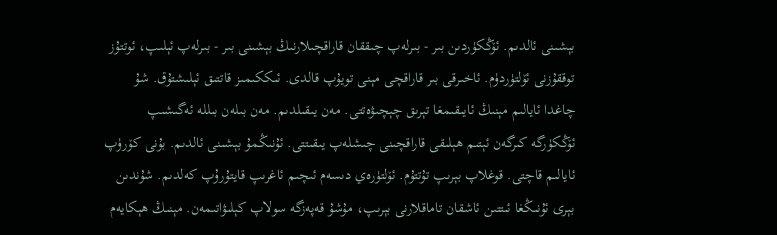بېشىنى ئالدىم. ئۆڭكۈردىن بىر - بىرلەپ چىققان قاراقچىلارنىڭ بېشىنى بىر - بىرلەپ ئېلىپ، ئوتتۇز توققۇزنى ئۆلتۈردۈم. ئاخىرقى بىر قاراقچى مېنى تويۇپ قالدى. ئىككىمىز قاتتىق ئېلىشتۇق. شۇ چاغدا ئايالىم مېنىڭ ئايىقىمغا تېرىق چېچىۋەتتى. مەن يىقىلدىم. مەن بىلەن بىللە ئەگىشىپ ئۆڭكۈرگە كىرگەن ئېتىم ھېلىقى قاراقچىنى چىشلەپ يىقىتتى. ئۇنىڭمۇ بېشىنى ئالدىم. بۇنى كۆرۈپ ئايالىم قاچتى. قوغلاپ بېرىپ تۇتتۇم. ئۆلتۈرەي دىسەم ئىچىم ئاغرىپ قايتۇرۇپ كەلدىم. شۇندىن بېرى ئۇنىڭغا ئىتتىن ئاشقان تاماقلارنى بېرىپ، مۇشۇ قەپەزگە سولاپ كېلىۋاتىمەن. مېنىڭ ھېكايەم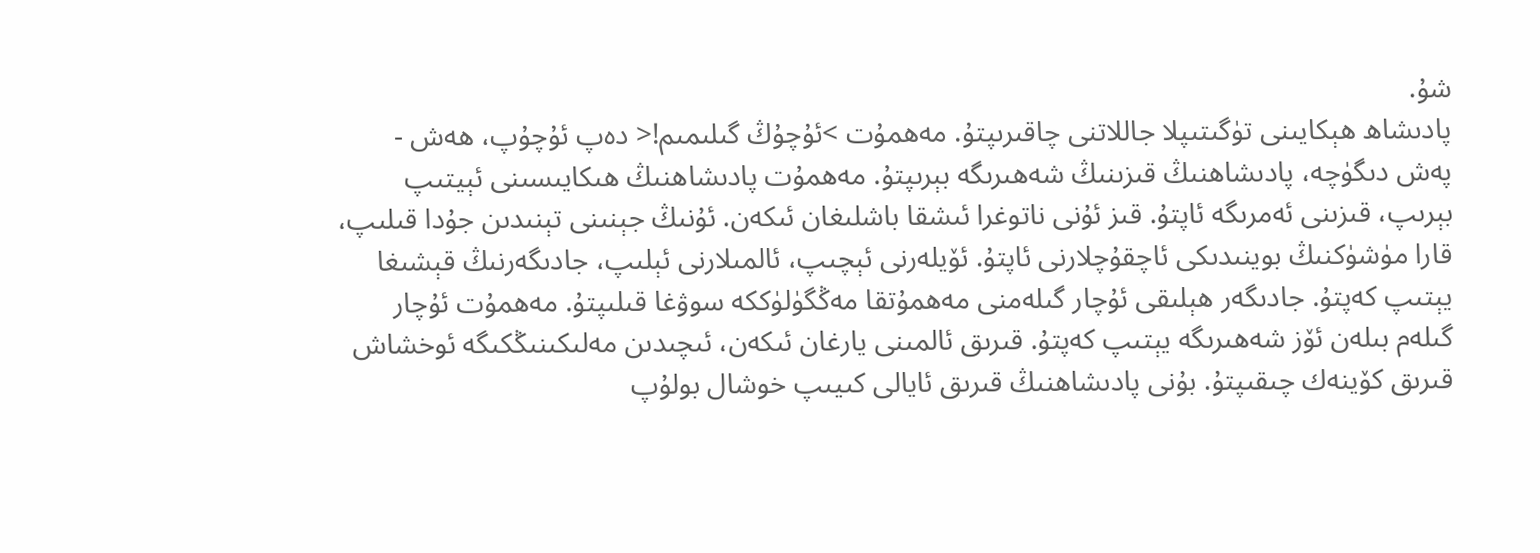شۇ.
پادىشاھ ھېكايىنى تۈگىتىپلا جاللاتنى چاقىرىپتۇ. مەھمۇت >ئۇچۇڭ گىلىمىم!< دەپ ئۇچۇپ، ھەش - پەش دىگۈچە، پادىشاھنىڭ قىزىنىڭ شەھىرىگە بېرىپتۇ. مەھمۇت پادىشاھنىڭ ھىكايىسىنى ئېيتىپ بېرىپ، قىزىنى ئەمرىگە ئاپتۇ. قىز ئۇنى ناتوغرا ئىشقا باشلىغان ئىكەن. ئۇنىڭ جېنىنى تېنىدىن جۇدا قىلىپ، قارا مۈشۈكنىڭ بوينىدىكى ئاچقۇچلارنى ئاپتۇ. ئۆيلەرنى ئېچىپ، ئالمىلارنى ئېلىپ، جادىگەرنىڭ قېشىغا يېتىپ كەپتۇ. جادىگەر ھېلىقى ئۇچار گىلەمنى مەھمۇتقا مەڭگۈلۈككە سوۋغا قىلىپتۇ. مەھمۇت ئۇچار گىلەم بىلەن ئۆز شەھىرىگە يېتىپ كەپتۇ. قىرىق ئالمىنى يارغان ئىكەن، ئىچىدىن مەلىكىنىڭكىگە ئوخشاش قىرىق كۆينەك چىقىپتۇ. بۇنى پادىشاھنىڭ قىرىق ئايالى كىيىپ خوشال بولۇپ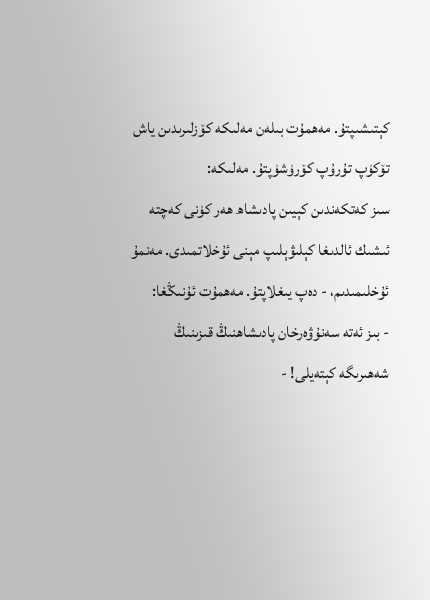كېتىشىپتۇ. مەھمۇت بىلەن مەلىكە كۆزلىرىدىن ياش تۆكۈپ تۇرۇپ كۆرۈشۈپتۇ. مەلىكە:
سىز كەتكەندىن كېيىن پادىشاھ ھەر كۈنى كەچتە ئىشىك ئالدىغا كېلىۋېلىپ مېنى ئۇخلاتمىدى. مەنمۇ ئۇخلىمىدىم، - دەپ يىغلاپتۇ. مەھمۇت ئۇنىڭغا:
- بىز ئەتە سەنۇۋەرخان پادىشاھنىڭ قىزىنىڭ شەھىرىگە كېتەيلى! -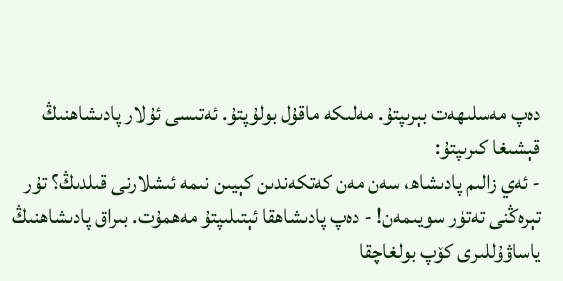دەپ مەسلىھەت بېرىپتۇ. مەلىكە ماقۇل بولۇپتۇ. ئەتىسى ئۇلار پادىشاھنىڭ قېشىغا كىرىپتۇ:
- ئەي زالىم پادىشاھ، سەن مەن كەتكەندىن كېيىن نىمە ئىشلارنى قىلدىڭ؟ تۇر تېرەڭنى تەتۈر سويىمەن! - دەپ پادىشاھقا ئېتىلىپتۇ مەھمۇت. بىراق پادىشاھنىڭ ياساۋۇللىرى كۆپ بولغاچقا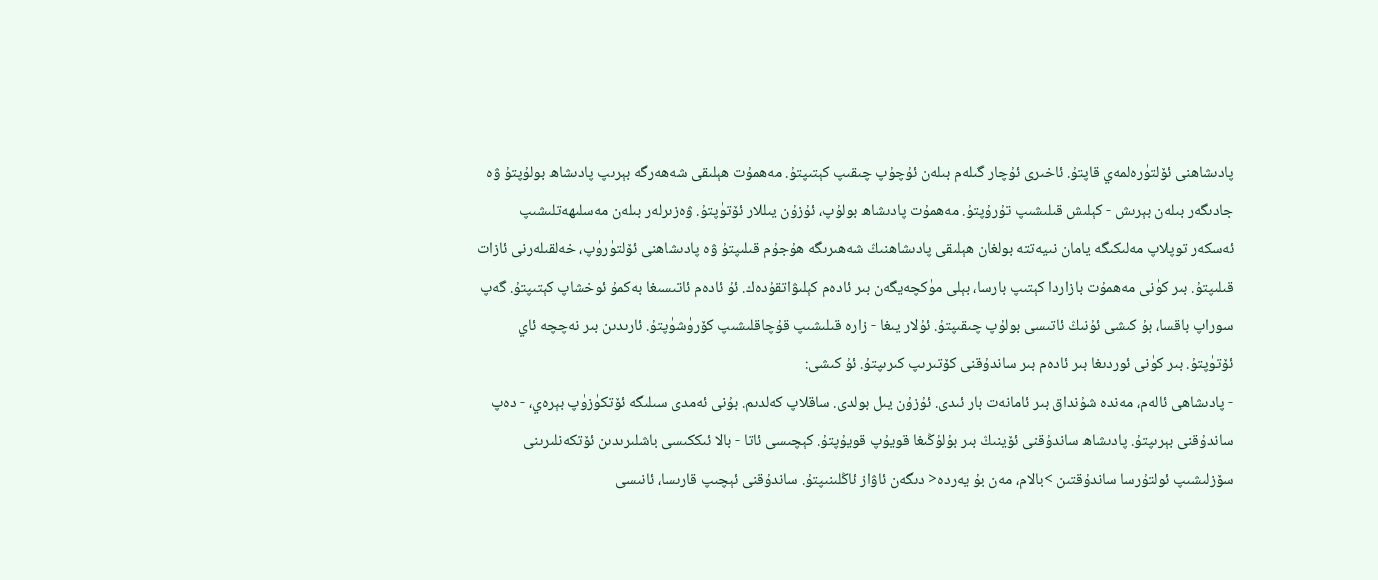پادىشاھنى ئۆلتۈرەلمەي قاپتۇ. ئاخىرى ئۇچار گىلەم بىلەن ئۇچۇپ چىقىپ كېتىپتۇ. مەھمۇت ھېلىقى شەھەرگە بېرىپ پادىشاھ بولۇپتۇ ۋە جادىگەر بىلەن بېرىش - كېلىش قىلىشىپ تۇرۇپتۇ. مەھمۇت پادىشاھ بولۇپ، ئۇزۇن يىللار ئۆتۈپتۇ. ۋەزىرلەر بىلەن مەسلىھەتلىشىپ ئەسكەر توپلاپ مەلىكىگە يامان نىيەتتە بولغان ھېلىقى پادىشاھنىڭ شەھىرىگە ھۇجۇم قىلىپتۇ ۋە پادىشاھنى ئۆلتۈرۈپ، خەلقىلەرنى ئازات قىلىپتۇ. بىر كۈنى مەھمۇت بازاردا كېتىپ بارسا، بېلى مۈكچەيگەن بىر ئادەم كېلىۋاتقۇدەك. ئۇ ئادەم ئاتىسىغا بەكمۇ ئوخشاپ كېتىپتۇ. گەپ سوراپ باقسا، بۇ كىشى ئۇنىڭ ئاتىسى بولۇپ چىقىپتۇ. ئۇلار يىغا - زارە قىلىشىپ قۇچاقلىشىپ كۆرۈشۈپتۇ. ئارىدىن بىر نەچچە ئاي ئۆتۈپتۇ. بىر كۈنى ئوردىغا بىر ئادەم بىر ساندۇقنى كۆتىرىپ كىرىپتۇ. ئۇ كىشى:
- پادىشاھى ئالەم، مەندە شۇنداق بىر ئامانەت بار ئىدى. ئۇزۇن يىل بولدى. ساقلاپ كەلدىم. بۇنى ئەمدى سىلىگە ئۆتكۈزۈپ بېرەي، - دەپ ساندۇقنى بېرىپتۇ. پادىشاھ ساندۇقنى ئۆينىڭ بىر بۇلۇڭىغا قويۇپ قويۇپتۇ. كېچىسى ئاتا - بالا ئىككىسى باشلىرىدىن ئۆتكەنلىرىنى سۆزلىشىپ ئولتۇرسا ساندۇقتىن >بالام، مەن بۇ يەردە< دىگەن ئاۋاز ئاڭلىنىپتۇ. ساندۇقنى ئېچىپ قارىسا، ئانىسى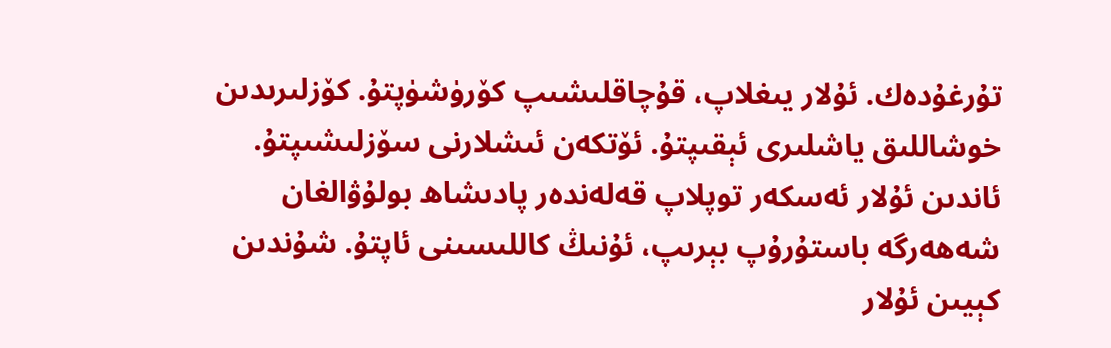تۇرغۇدەك. ئۇلار يىغلاپ، قۇچاقلىشىپ كۆرۈشۈپتۇ. كۆزلىرىدىن خوشاللىق ياشلىرى ئېقىپتۇ. ئۆتكەن ئىشلارنى سۆزلىشىپتۇ.
ئاندىن ئۇلار ئەسكەر توپلاپ قەلەندەر پادىشاھ بولۇۋالغان شەھەرگە باستۇرۇپ بېرىپ، ئۇنىڭ كاللىسىنى ئاپتۇ. شۇندىن كېيىن ئۇلار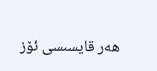ھەر قايسىسى ئۆز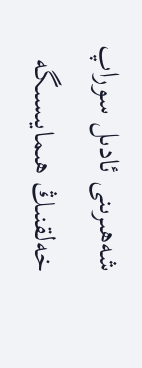شەھىرىنى ئادىل سوراپ خەلقنىڭ ھىمايىسىگە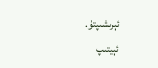ئېرىشىپتۇ.
ئېيتىپ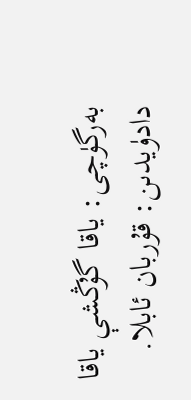بەرگۈچى: ياقا گۇڭشې ياقا دادۈيدىن: قۇربان ئابلا.